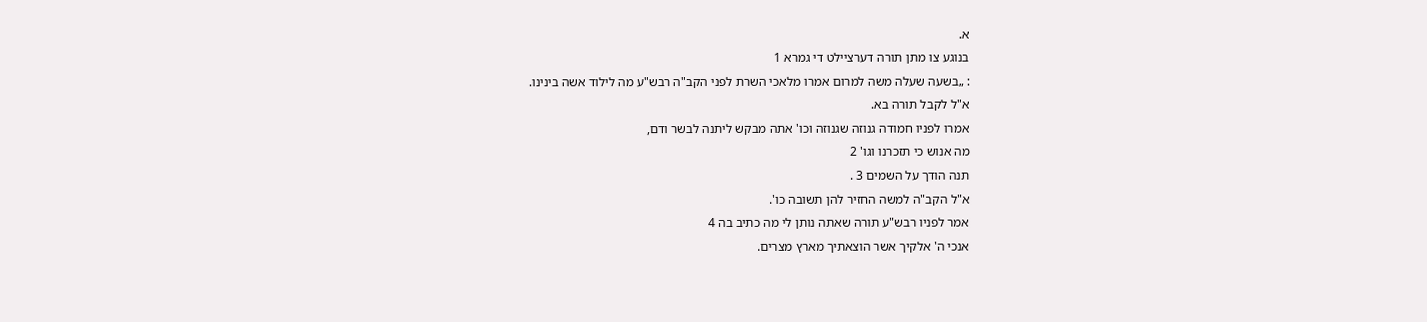א.
בנוגע צו מתן תורה דערציילט די גמרא 1
: „בשעה שעלה משה למרום אמרו מלאכי השרת לפני הקב"ה רבש"ע מה לילוד אשה בינינו.
א"ל לקבל תורה בא.
אמרו לפניו חמודה גנוזה שגנוזה וכו' אתה מבקש ליתנה לבשר ודם,
מה אנוש כי תזכרנו וגו' 2
תנה הודך על השמים 3 .
א"ל הקב"ה למשה החזיר להן תשובה כו'.
אמר לפניו רבש"ע תורה שאתה נותן לי מה כתיב בה 4
אנכי ה' אלקיך אשר הוצאתיך מארץ מצרים.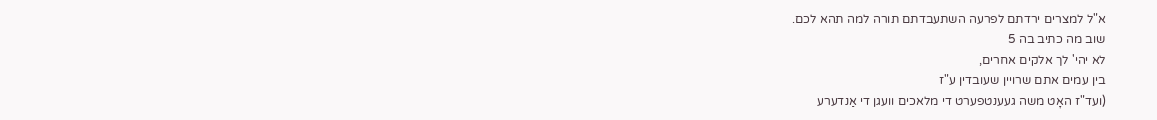א"ל למצרים ירדתם לפרעה השתעבדתם תורה למה תהא לכם.
שוב מה כתיב בה 5
לא יהי' לך אלקים אחרים,
בין עמים אתם שרויין שעובדין ע"ז
(ועד"ז האָט משה געענטפערט די מלאכים וועגן די אַנדערע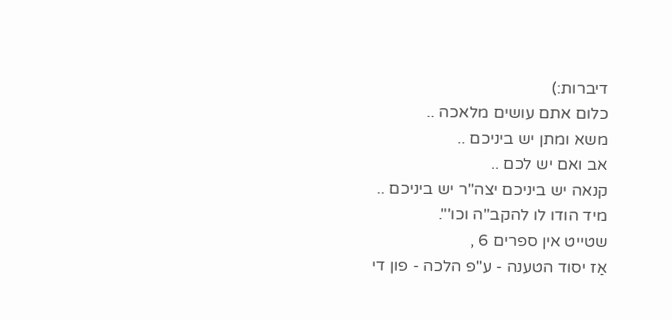דיברות:)
כלום אתם עושים מלאכה ..
משא ומתן יש ביניכם ..
אב ואם יש לכם ..
קנאה יש ביניכם יצה"ר יש ביניכם ..
מיד הודו לו להקב"ה וכו'".
שטייט אין ספרים 6 ,
אַז יסוד הטענה - ע"פ הלכה - פון די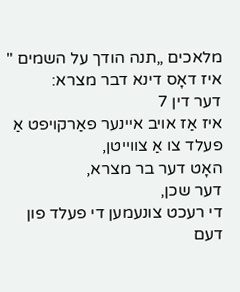מלאכים „תנה הודך על השמים " איז דאָס דינא דבר מצרא:
דער דין 7
איז אַז אויב איינער פאַרקויפט אַ פעלד צו אַ צווייטן,
האָט דער בר מצרא,
דער שכן,
די רעכט צונעמען די פעלד פון דעם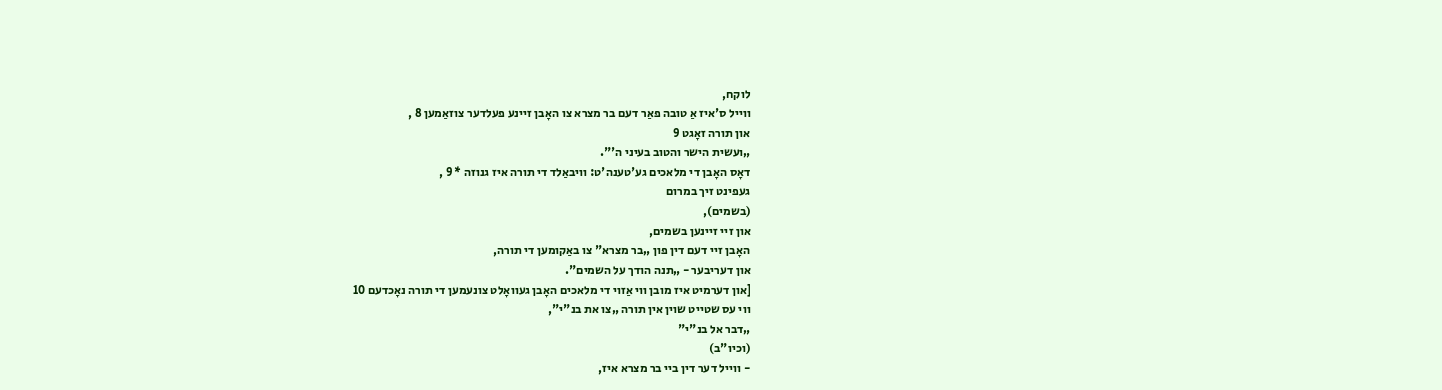לוקח,
ווייל ס'איז אַ טובה פאַר דעם בר מצרא צו האָבן זיינע פעלדער צוזאַמען 8 ,
און תורה זאָגט 9
„ועשית הישר והטוב בעיני ה'".
דאָס האָבן די מלאכים גע'טענה'ט: וויבאַלד די תורה איז גנוזה * 9 ,
געפינט זיך במרום
(בשמים),
און זיי זיינען בשמים,
האָבן זיי דעם דין פון „בר מצרא" צו באַקומען די תורה,
און דעריבער - „תנה הודך על השמים".
[און דערמיט איז מובן ווי אַזוי די מלאכים האָבן געוואָלט צונעמען די תורה נאָכדעם 10
ווי עס שטייט שוין אין תורה „צו את בנ"י",
„דבר אל בנ"י"
(וכיו"ב)
- ווייל דער דין ביי בר מצרא איז,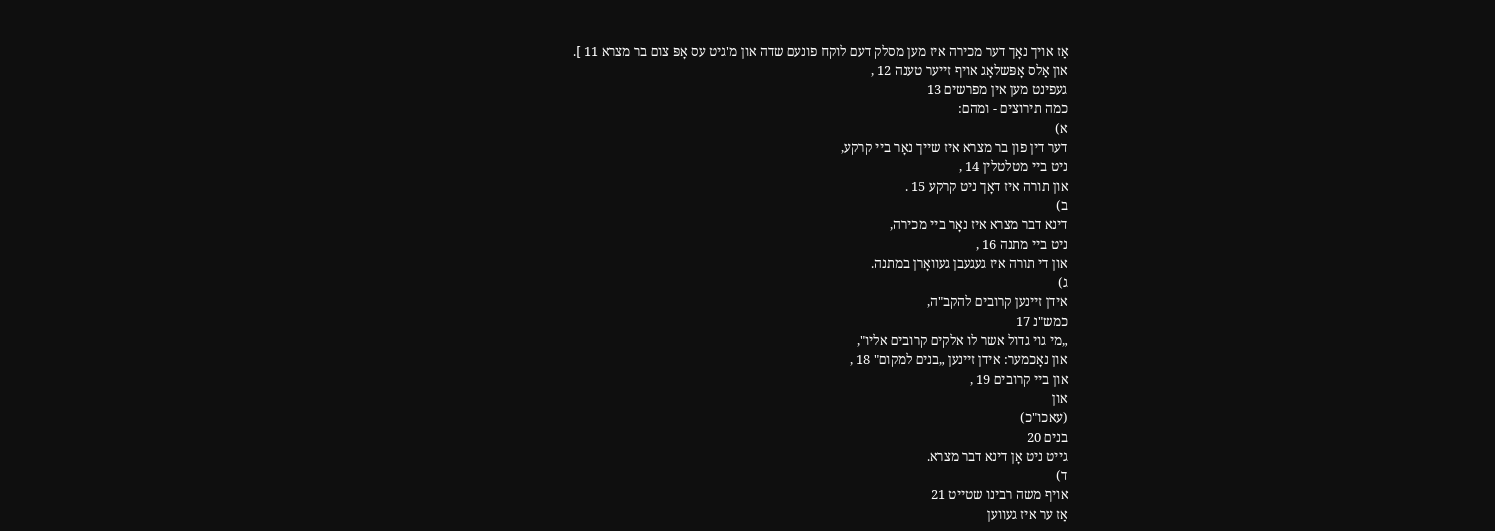אַז אויך נאָך דער מכירה איז מען מסלק דעם לוקח פונעם שדה און מ'גיט עס אָפּ צום בר מצרא 11 ].
און אַלס אָפּשלאָג אויף זייער טענה 12 ,
געפינט מען אין מפרשים 13
כמה תירוצים - ומהם:
א)
דער דין פון בר מצרא איז שייך נאָר ביי קרקע,
ניט ביי מטלטלין 14 ,
און תורה איז דאָך ניט קרקע 15 .
ב)
דינא דבר מצרא איז נאָר ביי מכירה,
ניט ביי מתנה 16 ,
און די תורה איז געגעבן געוואָרן במתנה.
ג)
אידן זיינען קרובים להקב"ה,
כמש"נ 17
„מי גוי גדול אשר לו אלקים קרובים אליו",
און נאָכמער: אידן זיינען „בנים למקום" 18 ,
און ביי קרובים 19 ,
און
(עאכו"כ)
בנים 20
גייט ניט אָן דינא דבר מצרא.
ד)
אויף משה רבינו שטייט 21
אַז ער איז געווען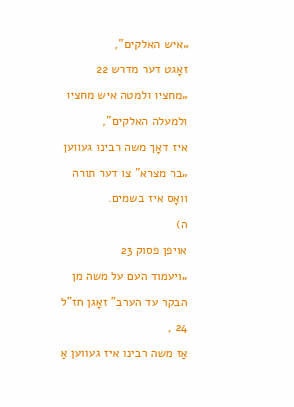„איש האלקים",
זאָגט דער מדרש 22
„מחציו ולמטה איש מחציו ולמעלה האלקים",
איז דאָך משה רבינו געווען „בר מצרא" צו דער תורה וואָס איז בשמים.
ה)
אויפן פסוק 23
„ויעמוד העם על משה מן הבקר עד הערב" זאָגן חז"ל 24 ,
אַז משה רבינו איז געווען אַ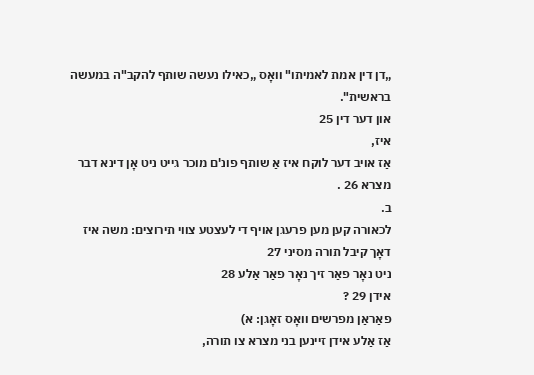„דן דין אמת לאמיתו" וואָס „כאילו נעשה שותף להקב"ה במעשה בראשית".
און דער דין 25
איז,
אַז אויב דער לוקח איז אַ שותף פונ'ם מוכר גייט ניט אָן דינא דבר מצרא 26 .
ב.
לכאורה קען מען פרעגן אויף די לעצטע צווי תירוצים: משה איז דאָך קיבל תורה מסיני 27
ניט נאָר פאַר זיך נאָר פאַר אַלע 28
אידן 29 ?
פאַראַן מפרשים וואָס זאָגן: א)
אַז אַלע אידן זיינען בני מצרא צו תורה,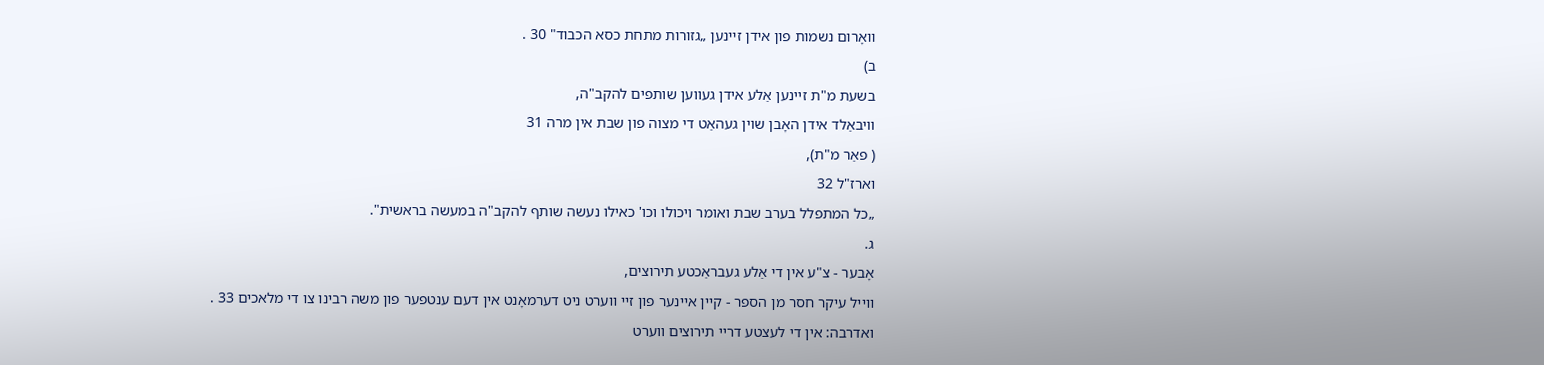וואָרום נשמות פון אידן זיינען „גזורות מתחת כסא הכבוד" 30 .
ב)
בשעת מ"ת זיינען אַלע אידן געווען שותפים להקב"ה,
וויבאַלד אידן האָבן שוין געהאַט די מצוה פון שבת אין מרה 31
( פאַר מ"ת),
וארז"ל 32
„כל המתפלל בערב שבת ואומר ויכולו וכו' כאילו נעשה שותף להקב"ה במעשה בראשית".
ג.
אָבער - צ"ע אין די אַלע געבראַכטע תירוצים,
ווייל עיקר חסר מן הספר - קיין איינער פון זיי ווערט ניט דערמאָנט אין דעם ענטפער פון משה רבינו צו די מלאכים 33 .
ואדרבה: אין די לעצטע דריי תירוצים ווערט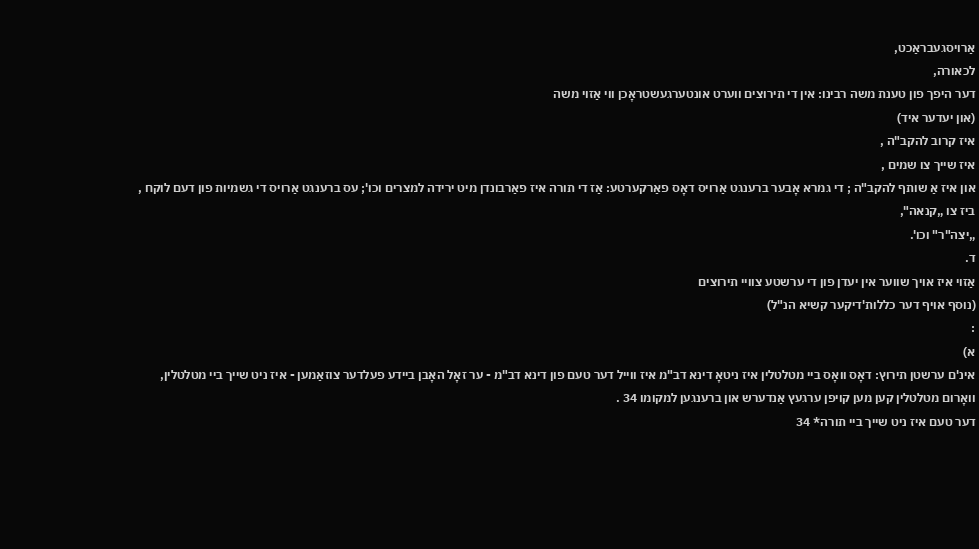אַרויסגעבראַכט,
לכאורה,
דער היפך פון טענת משה רבינו: אין די תירוצים ווערט אונטערגעשטראָכן ווי אַזוי משה
(און יעדער איד)
איז קרוב להקב"ה ,
איז שייך צו שמים ,
און איז אַ שותף להקב"ה ; די גמרא אָבער ברענגט אַרויס דאָס פאַרקערטע: אַז די תורה איז פאַרבונדן מיט ירידה למצרים וכו'; עס ברענגט אַרויס די גשמיות פון דעם לוקח ,
ביז צו „קנאה",
„יצה"ר" וכו'.
ד.
אַזוי איז אויך שווער אין יעדן פון די ערשטע צוויי תירוצים
(נוסף אויף דער כללות'דיקער קשיא הנ"ל)
:
א)
אינ'ם ערשטן תירוץ: דאָס וואָס ביי מטלטלין איז ניטאָ דינא דב"מ איז ווייל דער טעם פון דינא דב"מ - ער זאָל האָבן ביידע פעלדער צוזאַמען - איז ניט שייך ביי מטלטלין,
וואָרום מטלטלין קען מען קויפן ערגעץ אַנדערש און ברענגען למקומו 34 .
דער טעם איז ניט שייך ביי תורה* 34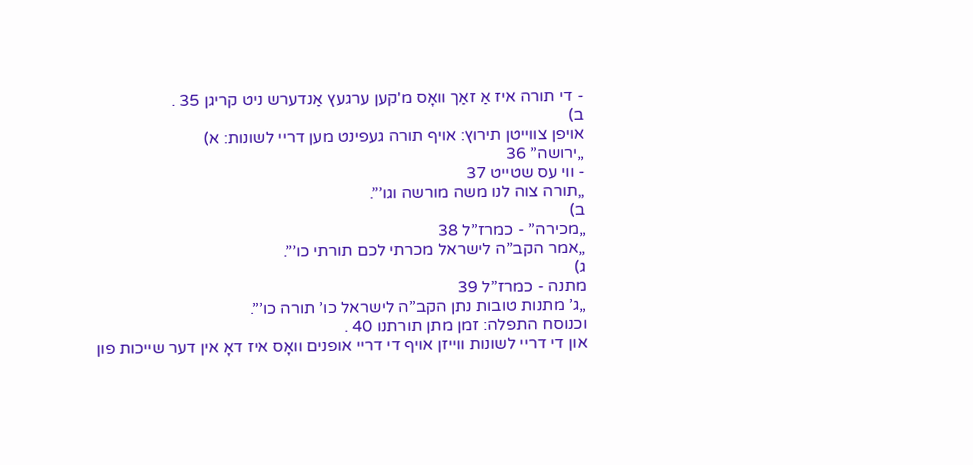- די תורה איז אַ זאַך וואָס מ'קען ערגעץ אַנדערש ניט קריגן 35 .
ב)
אויפן צווייטן תירוץ: אויף תורה געפינט מען דריי לשונות: א)
„ירושה” 36
- ווי עס שטייט 37
„תורה צוה לנו משה מורשה וגו’”.
ב)
„מכירה” - כמרז”ל 38
„אמר הקב”ה לישראל מכרתי לכם תורתי כו’”.
ג)
מתנה - כמרז”ל 39
„ג’ מתנות טובות נתן הקב”ה לישראל כו’ תורה כו’”.
וכנוסח התפלה: זמן מתן תורתנו 40 .
און די דריי לשונות ווייזן אויף די דריי אופנים וואָס איז דאָ אין דער שייכות פון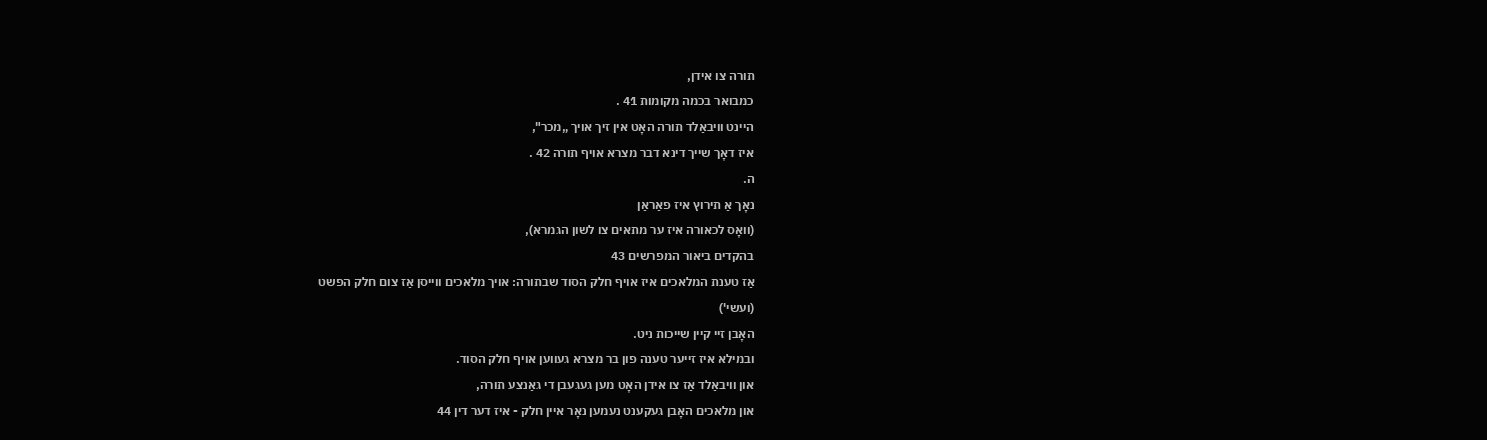תורה צו אידן,
כמבואר בכמה מקומות 41 .
היינט וויבאַלד תורה האָט אין זיך אויך „מכר",
איז דאָך שייך דינא דבר מצרא אויף תורה 42 .
ה.
נאָך אַ תירוץ איז פאַראַן
(וואָס לכאורה איז ער מתאים צו לשון הגמרא),
בהקדים ביאור המפרשים 43
אַז טענת המלאכים איז אויף חלק הסוד שבתורה: אויך מלאכים ווייסן אַז צום חלק הפשט
(ועשי')
האָבן זיי קיין שייכות ניט.
ובמילא איז זייער טענה פון בר מצרא געווען אויף חלק הסוד.
און וויבאַלד אַז צו אידן האָט מען געגעבן די גאַנצע תורה,
און מלאכים האָבן געקענט נעמען נאָר איין חלק - איז דער דין 44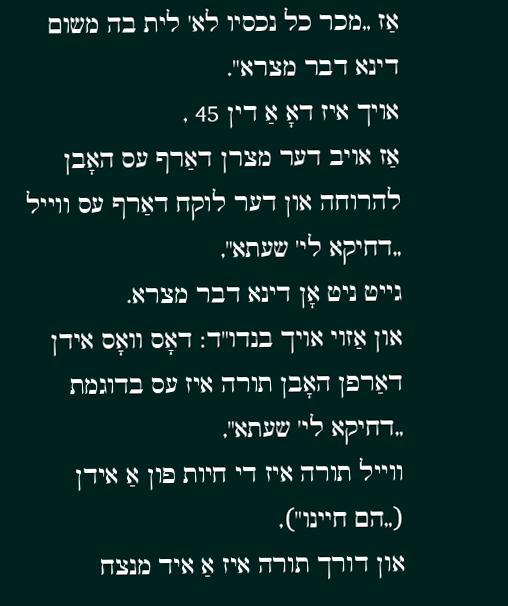אַז „מכר כל נכסיו לא' לית בה משום דינא דבר מצרא".
אויך איז דאָ אַ דין 45 ,
אַז אויב דער מצרן דאַרף עס האָבן להרוחה און דער לוקח דאַרף עס ווייל „דחיקא לי' שעתא",
גייט ניט אָן דינא דבר מצרא.
און אַזוי אויך בנדו"ד: דאָס וואָס אידן דאַרפן האָבן תורה איז עס בדוגמת „דחיקא לי' שעתא",
ווייל תורה איז די חיות פון אַ אידן
(„הם חיינו"),
און דורך תורה איז אַ איד מנצח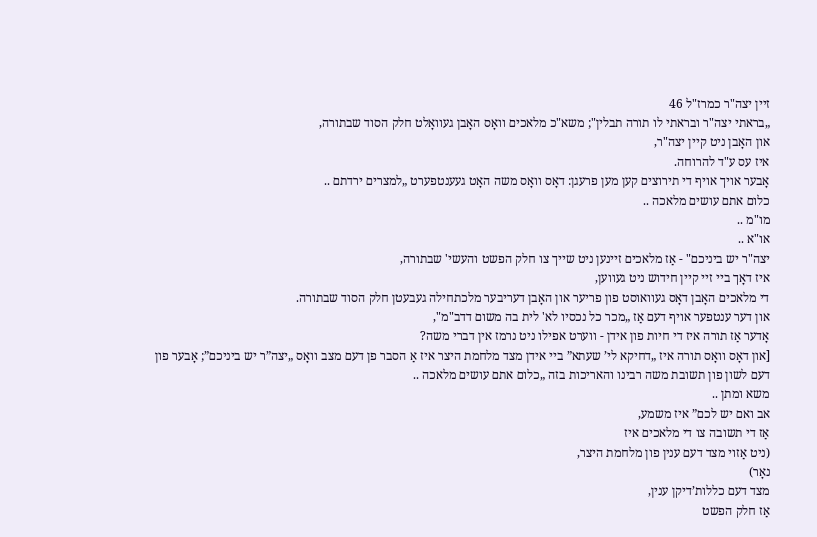זיין יצה"ר כמרז"ל 46
„בראתי יצה"ר ובראתי לו תורה תבלין"; משא"כ מלאכים וואָס האָבן געוואָלט חלק הסוד שבתורה,
און האָבן ניט קיין יצה"ר,
איז עס ע"ד להרוחה.
אָבער אויך אויף די תירוצים קען מען פרעגן: דאָס וואָס משה האָט געענטפערט „למצרים ירדתם ..
כלום אתם עושים מלאכה ..
מו"מ ..
או"א ..
יצה"ר יש ביניכם" - אַז מלאכים זיינען ניט שייך צו חלק הפשט והעשי' שבתורה,
איז דאָך ביי זיי קיין חידוש ניט געווען,
די מלאכים האָבן דאָס געוואוסט פון פריער און האָבן דעריבער מלכתחילה געבעטן חלק הסוד שבתורה.
און דער ענטפער אויף דעם אַז „מכר כל נכסיו לא' לית בה משום דדב"מ",
אָדער אַז תורה איז די חיות פון אידן - ווערט אפילו ניט נרמז אין דברי משה?
[און דאָס וואָס תורה איז „דחיקא לי’ שעתא” ביי אידן מצד מלחמת היצר איז אַ הסבר פן דעם מצב וואָס „יצה”ר יש ביניכם”; אָבער פון דעם לשון פון תשובת משה רבינו והאריכות בזה „כלום אתם עושים מלאכה ..
משא ומתן ..
אב ואם יש לכם” איז משמע,
אַז די תשובה צו די מלאכים איז
(ניט אַזוי מצד דעם ענין פון מלחמת היצר,
נאָר)
מצד דעם כללות’דיקן ענין,
אַז חלק הפשט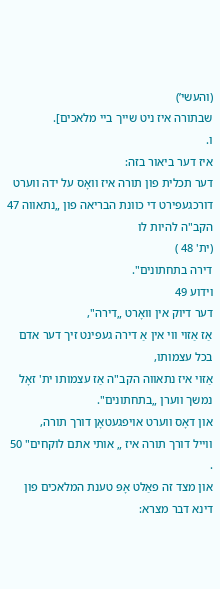(והעשי’)
שבתורה איז ניט שייך ביי מלאכים].
ו.
איז דער ביאור בזה:
דער תכלית פון תורה איז וואָס על ידה ווערט דורכגעפירט די כוונת הבריאה פון „נתאווה 47
הקב"ה להיות לו
(ית' 48 )
דירה בתחתונים".
וידוע 49
דער דיוק אין וואָרט „דירה",
אַז אַזוי ווי אין אַ דירה געפינט זיך דער אדם בכל עצמותו,
אַזוי איז נתאווה הקב"ה אַז עצמותו ית' זאָל נמשך ווערן „בתחתונים".
און דאָס ווערט אויפגעטאָן דורך תורה,
ווייל דורך תורה איז „ אותי אתם לוקחים" 50 .
און מצד זה פאַלט אָפּ טענת המלאכים פון דינא דבר מצרא: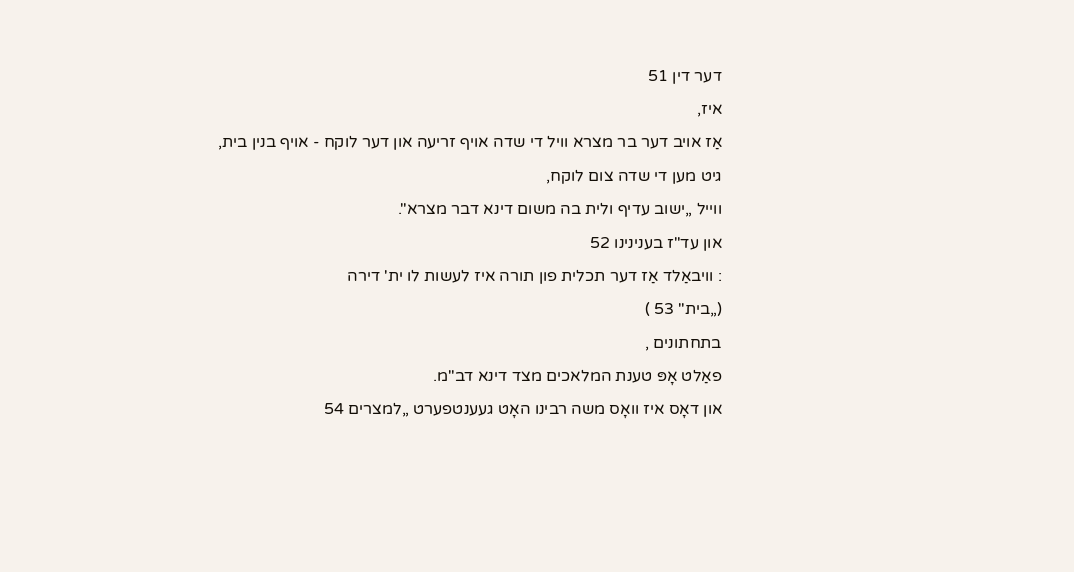דער דין 51
איז,
אַז אויב דער בר מצרא וויל די שדה אויף זריעה און דער לוקח - אויף בנין בית,
גיט מען די שדה צום לוקח,
ווייל „ישוב עדיף ולית בה משום דינא דבר מצרא".
און עד"ז בענינינו 52
: וויבאַלד אַז דער תכלית פון תורה איז לעשות לו ית' דירה
(„בית" 53 )
בתחתונים ,
פאַלט אָפּ טענת המלאכים מצד דינא דב"מ.
און דאָס איז וואָס משה רבינו האָט געענטפערט „למצרים 54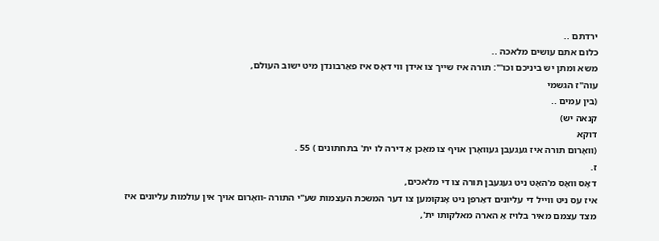ירדתם ..
כלום אתם עושים מלאכה ..
משא ומתן יש ביניכם וכו'": תורה איז שייך צו אידן ווי דאָס איז פאַרבונדן מיט ישוב העולם,
עוה"ז הגשמי
(בין עמים ..
קנאה יש)
דוקא
(וואָרום תורה איז געגעבן געוואָרן אויף צו מאַכן אַ דירה לו ית' בתחתונים ) 55 .
ז.
דאָס וואָס מ'האָט ניט געגעבן תורה צו די מלאכים,
איז עס ניט ווייל די עליונים דאַרפן ניט אָנקומען צו דער המשכת העצמות שע"י התורה -וואָרום אויך אין עולמות עליונים איז מצד עצמם מאיר בלויז אַ הארה מאלקותו ית',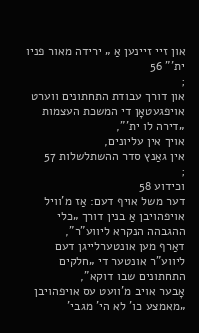און זיי זיינען אַ „ ירידה מאור פניו ית'" 56
;
און דורך עבודת התחתונים ווערט אויפגעטאָן די המשכת העצמות „דירה לו ית'",
אויך אין עליונים,
אין גאַנץ סדר ההשתלשלות 57
;
וכידוע 58
דער משל אויף דעם: אַז מ'וויל אויפהויבן אַ בנין דורך „כלי ההגבהה הנקרא ליווע"ר",
דאַרף מען אונטערלייגן דעם ליווע"ר אונטער די „חלקים התחתונים שבו דוקא",
אָבער אויב מ'וועט עס אויפהויבן „מאמצע כו' לא הי' מגבי'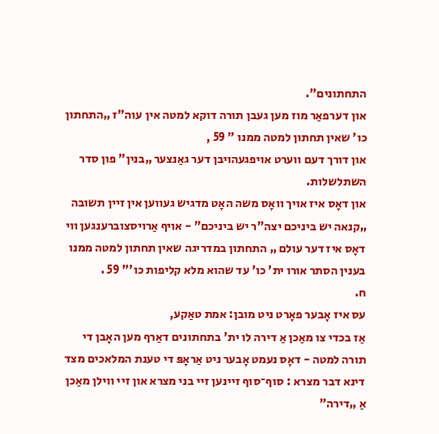התחתונים".
און דערפאַר מוז מען געבן תורה דוקא למטה אין עוה"ז „התחתון כו' שאין תחתון למטה ממנו " 59 ,
און דורך דעם ווערט אויפגעהויבן דער גאַנצער „בנין" פון סדר השתלשלות.
און דאָס איז אויך וואָס משה האָט מדגיש געווען אין זיין תשובה „קנאה יש ביניכם יצה"ר יש ביניכם" - אויף אַרויסצוברענגען ווי דאָס איז דער עולם „ התחתון במדריגה שאין תחתון למטה ממנו בענין הסתר אורו ית' כו' עד שהוא מלא קליפות כו'" 59 .
ח.
עס איז אָבער פאָרט ניט מובן: אמת טאַקע,
אַז בכדי צו מאַכן אַ דירה לו ית' בתחתונים דאַרף מען האָבן די תורה למטה - דאָס נעמט אָבער ניט אַראָפּ די טענת המלאכים מצד דינא דבר מצרא : סוף־סוף זיינען זיי בני מצרא און זיי ווילן מאַכן אַ „דירה"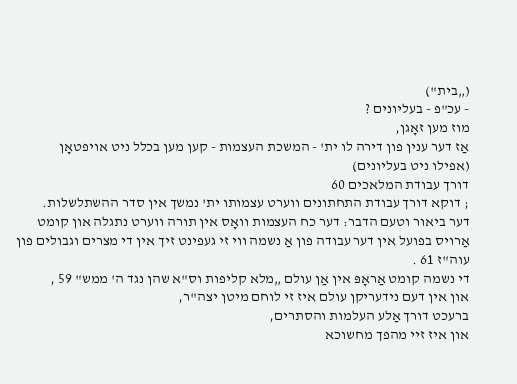(„בית")
- עכ"פ - בעליונים ?
מוז מען זאָגן,
אַז דער ענין פון דירה לו ית' - המשכת העצמות - קען מען בכלל ניט אויפטאָן
(אפילו ניט בעליונים)
דורך עבודת המלאכים 60
; דוקא דורך עבודת התחתונים ווערט עצמותו ית' נמשך אין סדר ההשתלשלות.
דער ביאור וטעם הדבר: דער כח העצמות וואָס אין תורה ווערט נתגלה און קומט אַרויס בפועל אין דער עבודה פון אַ נשמה ווי זי געפינט זיך אין די מצרים וגבולים פון עוה"ז 61 .
די נשמה קומט אַראָפּ אין אַן עולם „מלא קליפות וס"א שהן נגד ה' ממש" 59 ,
און אין דעם נידעריקן עולם איז זי לוחם מיטן יצה"ר,
ברעכט דורך אַלע העלמות והסתרים,
און איז זיי מהפך מחשוכא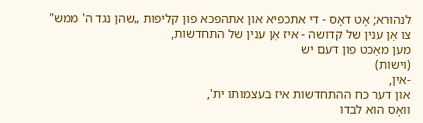לנהורא; אָט דאָס - די אתכפיא און אתהפכא פון קליפות „שהן נגד ה' ממש" צו אַן ענין של קדושה - איז אַן ענין של התחדשות,
מען מאַכט פון דעם יש
(וישות)
-אין,
און דער כח ההתחדשות איז בעצמותו ית',
וואָס הוא לבדו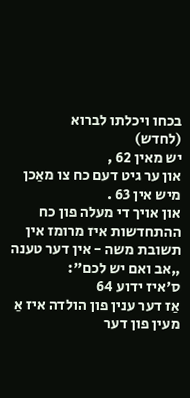בכחו ויכלתו לברוא
(לחדש)
יש מאין 62 ,
און ער גיט דעם כח צו מאַכן מיש אין 63 .
און אויך די מעלה פון כח ההתחדשות איז מרומז אין תשובת משה - אין דער טענה „אב ואם יש לכם":
ס'איז ידוע 64
אַז דער ענין פון הולדה איז אַ מעין פון דער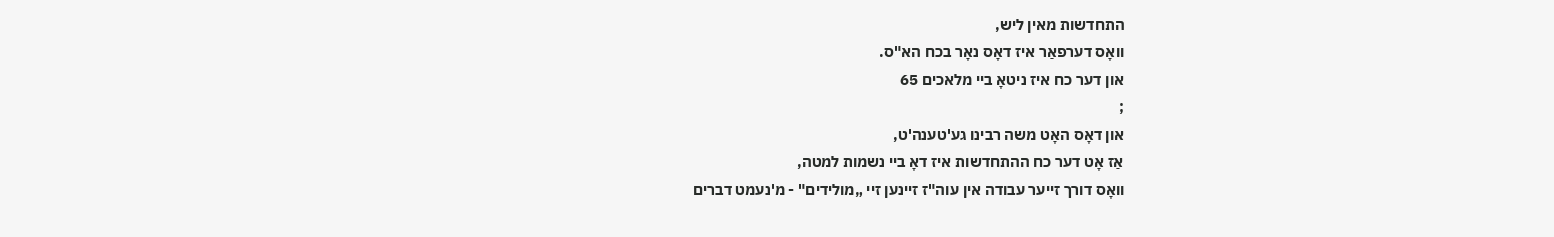התחדשות מאין ליש,
וואָס דערפאַר איז דאָס נאָר בכח הא"ס.
און דער כח איז ניטאָ ביי מלאכים 65
;
און דאָס האָט משה רבינו גע'טענה'ט,
אַז אָט דער כח ההתחדשות איז דאָ ביי נשמות למטה,
וואָס דורך זייער עבודה אין עוה"ז זיינען זיי „מולידים" - מ'נעמט דברים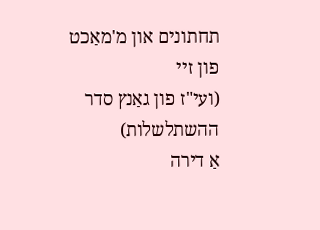תחתונים און מ'מאַכט פון זיי
(ועי"ז פון גאַנץ סדר ההשתלשלות)
אַ דירה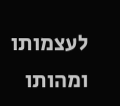לעצמותו ומהותו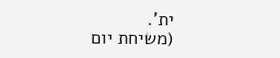ית'.
(משיחת יום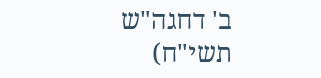ב' דחגה"ש תשי"ח)